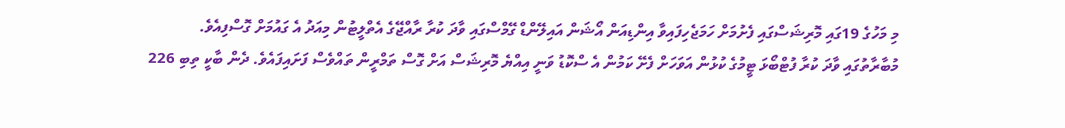މި މަހުގެ 19ގައި މޮރިޝަސްގައި ފެށުމަށް ހަމަޖެހިފައިވާ އިންޑިއަން އޯޝަން އައިލޭންޑް ގޭމްސްގައި ވާދަ ކުރާ ރާއްޖޭގެ އެތްލީޓުން މިއަދު އެ ގައުމަށް ގޮސްފިއެވެ.
މުބާރާތުގައި ވާދަ ކުރާ ފުޓްބޯޅަ ޓީމުގެ ކުޅުން އަވަހަށް ފެށޭ ކަމުން އެ ސްކޮޑު ވަނީ އިއްޔެ މޮރިޝަސް އަށް ގޮސް ތަމްރީން ތައްވެސް ފަށައިފައެވެ. ދެން ބާކީ ތިބި 226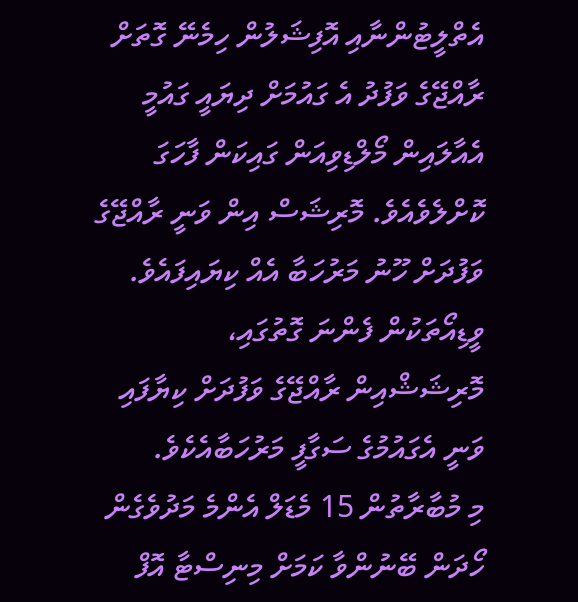އެތްލީޓުންނާއި އޮފިޝަލުން ހިމެނޭ ގޮތަށް ރާއްޖޭގެ ވަފުދު އެ ގައުމަށް ދިޔައީ ގައުމީ އެއާލައިން މޯލްޑިވިއަން ގައިކަން ފާހަގަ ކޮށްލެވެއެވެ. މޮރިޝަސް އިން ވަނީ ރާއްޖޭގެ ވަފުދަށް ހޫނު މަރުހަބާ އެއް ކިޔައިފައެވެ. ވީޑިއޯތަކުން ފެންނަ ގޮތުގައި، މޮރިޝަޝްއިން ރާއްޖޭގެ ވަފުދަށް ކިޔާފައި ވަނީ އެގައުމުގެ ސަގާފީ މަރުހަބާއެކެވެ.
މި މުބާރާތުން 15 މެޑަލް އެންމެ މަދުވެގެން ހޯދަން ބޭނުންވާ ކަމަށް މިނިސްޓާ އޮފް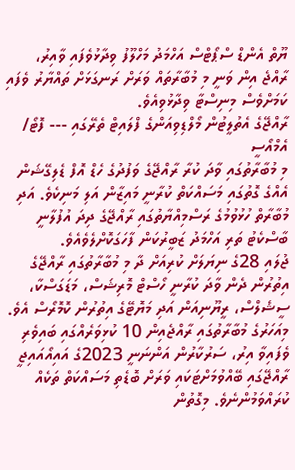ޔޫތް އެންޑް ސްޕޯޓްސް އަހްމަދު މަހްލޫފު ވިދާޅުވެފައި ވާއިރު، ރާއްޖެ އިން ވަނީ މި މުބާރާތައް ވަރަށް ރަނގަޅަށް ތައްޔާރު ވެފައި ކަމަށްވެސް މިނިސްޓާ ވިދާޅުވިއެވެ.
ރާއްޖޭގެ އެތުލީޓުން މޯލްޑިވިއަންގެ ފްލައިޓް ތެރޭގައި --- ފޮޓޯ/ އެމްއޯސީ
މި މުބާރާތުގައި ވާދަ ކުރާ ރާއްޖޭގެ ވަފުދުގެ ހެޑް އޮފް ޑެލިގޭޝަން އެއްގެ ގޮތުގައި މަސައްކަތް ކުރާނީ މައިޒާން އަލި މަނިކެވެ. އަދި މުބާރާތް ހުޅުވުމުގެ ރަސްމިއްޔާތުގައި ރާއްޖޭގެ ދިދަ އުފުލާނީ ބާސްކެޓު ތަރި އަހްމަދު ޒަބީރުކަން ފާހަގަކޮށްލެވެއެވެ.
ޖުލައި 28ގެ ނިޔަލަށް ކުރިއަށް ދާ މި މުބާރާތުގައި ރާއްޖޭގެ އިތުރުން ދެން ވާދަ ކުރާނީ ހޯސްޓް މޮރިޝަސް، މަޑަގަސްކާ، ސީޝެލްސް، ރީޔޫނިއަން އަދި މަޔޮޓޭގެ އިތުރުން ކޮމޮރޯސް އެވެ.
މިއަހަރުގެ މުބާރާތުގައި ރާއްޖެއިން 10 ކުޅިވަރެއްގައި ބައިވެރި ވެފައިވާ އިރު، ސަރުކާރުން އަންނަނީ 2023ގެ އައިއޯއައިޖީ ރާއްޖޭގައި ބޭއްވުމަށްޓަކައި ވަރަށް ބޮޑެތި މަސައްކަތް ތަކެއް ކުރައްވަމުންނެވެ. މިގޮތުން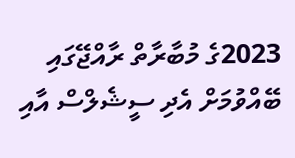2023ގެ މުބާރާތް ރާއްޖޭގައި ބޭއްވުމަށް އެދި ސީޝެލްސް އާއި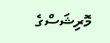މޮރިޝަސްގެ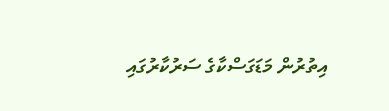އިތުރުން މަޑަގަސްކާގެ ސަރުކާރުގައި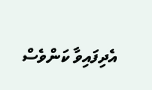އެދިފައިވާ ކަންވެސް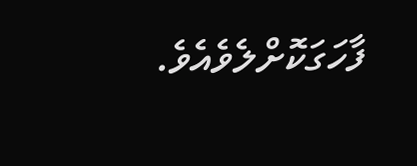ފާހަގަކޮށްލެވެއެވެ.